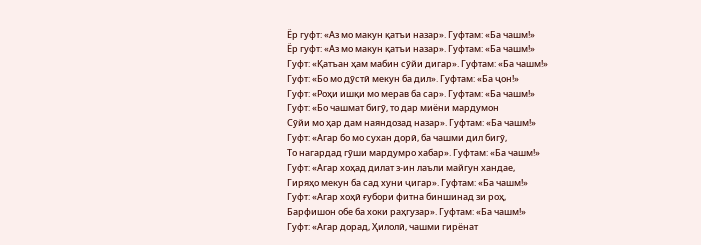Ёр гуфт: «Аз мо макун қатъи назар». Гуфтам: «Ба чашм!»
Ёр гуфт: «Аз мо макун қатъи назар». Гуфтам: «Ба чашм!»
Гуфт: «Қатъан ҳам мабин сӯйи дигар». Гуфтам: «Ба чашм!»
Гуфт: «Бо мо дӯстӣ мекун ба дил». Гуфтам: «Ба ҷон!»
Гуфт: «Роҳи ишқи мо мерав ба сар». Гуфтам: «Ба чашм!»
Гуфт: «Бо чашмат бигӯ, то дар миёни мардумон
Сӯйи мо ҳар дам наяндозад назар». Гуфтам: «Ба чашм!»
Гуфт: «Агар бо мо сухан дорӣ, ба чашми дил бигӯ,
То нагардад гӯши мардумро хабар». Гуфтам: «Ба чашм!»
Гуфт: «Агар хоҳад дилат з-ин лаъли майгун хандае,
Гиряҳо мекун ба сад хуни ҷигар». Гуфтам: «Ба чашм!»
Гуфт: «Агар хоҳӣ ғубори фитна биншинад зи роҳ,
Барфишон обе ба хоки раҳгузар». Гуфтам: «Ба чашм!»
Гуфт: «Агар дорад, Ҳилолӣ, чашми гирёнат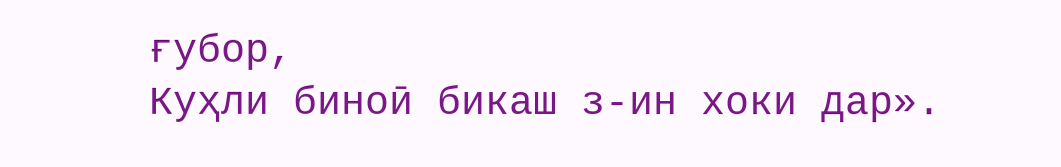ғубор,
Куҳли биноӣ бикаш з-ин хоки дар».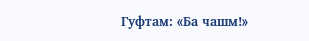Гуфтам: «Ба чашм!»